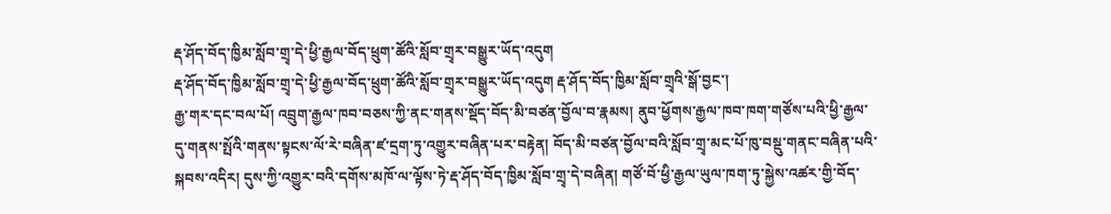རྡ་ཤོད་བོད་ཁྱིམ་སློབ་གྲྭ་དེ་ཕྱི་རྒྱལ་བོད་ཕྲུག་ཚོའི་སློབ་གྲྭར་བསྒྱུར་ཡོད་འདུག
རྡ་ཤོད་བོད་ཁྱིམ་སློབ་གྲྭ་དེ་ཕྱི་རྒྱལ་བོད་ཕྲུག་ཚོའི་སློབ་གྲྭར་བསྒྱུར་ཡོད་འདུག རྡ་ཤོད་བོད་ཁྱིམ་སློབ་གྲྭའི་སྒོ་བྱང་།
རྒྱ་གར་དང་བལ་པོ། འབྲུག་རྒྱལ་ཁབ་བཅས་ཀྱི་ནང་གནས་སྡོད་བོད་མི་བཙན་བྱོལ་བ་རྣམས། ནུབ་ཕྱོགས་རྒྱལ་ཁབ་ཁག་གཙོས་པའི་ཕྱི་རྒྱལ་དུ་གནས་སྤོའི་གནས་སྟངས་ལོ་རེ་བཞིན་ཛ་དྲག་ཏུ་འགྱུར་བཞིན་པར་བརྟེན། བོད་མི་བཙན་བྱོལ་བའི་སློབ་གྲྭ་མང་པོ་ཁུ་བསྡུ་གནང་བཞིན་པའི་སྐབས་འདིར། དུས་ཀྱི་འགྱུར་བའི་དགོས་མཁོ་ལ་ལྟོས་ཏེ་རྡ་ཤོད་བོད་ཁྱིམ་སློབ་གྲྭ་དེ་བཞིན། གཙོ་བོ་ཕྱི་རྒྱལ་ཡུལ་ཁག་ཏུ་སྐྱེས་འཚར་གྱི་བོད་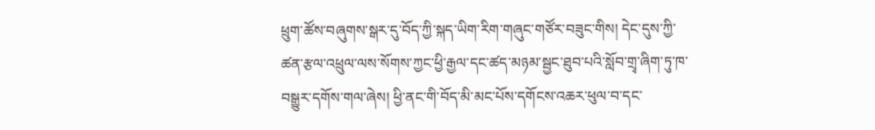ཕྲུག་ཚོས་བཞུགས་སྒར་དུ་བོད་ཀྱི་སྐད་ཡིག་རིག་གཞུང་གཙོར་བཟུང་གིས། དེང་དུས་ཀྱི་ཚན་རྩལ་འཕྲུལ་ལས་སོགས་ཀྱང་ཕྱི་རྒྱལ་དང་ཚད་མཉམ་སྦྱང་ཐུབ་པའི་སློབ་གྲྭ་ཞིག་ཏུ་ཁ་བསྒྱུར་དགོས་གལ་ཞེས། ཕྱི་ནང་གི་བོད་མི་མང་པོས་དགོངས་འཆར་ཕུལ་བ་དང་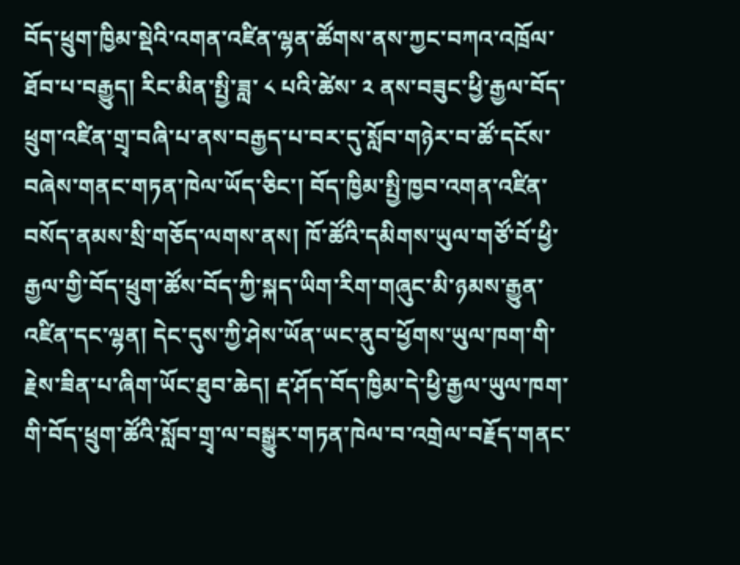བོད་ཕྲུག་ཁྱིམ་སྡེའི་འགན་འཛིན་ལྷན་ཚོགས་ནས་ཀྱང་བཀའ་འཁྲོལ་ཐོབ་པ་བརྒྱུད། རིང་མིན་སྤྱི་ཟླ་ ༨ པའི་ཚེས་ ༢ ནས་བཟུང་ཕྱི་རྒྱལ་བོད་ཕྲུག་འཛིན་གྲྭ་བཞི་པ་ནས་བརྒྱད་པ་བར་དུ་སློབ་གཉེར་བ་ཚོ་དངོས་བཞེས་གནང་གཏན་ཁེལ་ཡོད་ཅིང་། བོད་ཁྱིམ་སྤྱི་ཁྱབ་འགན་འཛིན་བསོད་ནམས་སྲི་གཅོད་ལགས་ནས། ཁོ་ཚོའི་དམིགས་ཡུལ་གཙོ་བོ་ཕྱི་རྒྱལ་གྱི་བོད་ཕྲུག་ཚོས་བོད་ཀྱི་སྐད་ཡིག་རིག་གཞུང་མི་ཉམས་རྒྱུན་འཛིན་དང་ལྷན། དེང་དུས་ཀྱི་ཤེས་ཡོན་ཡང་ནུབ་ཕྱོགས་ཡུལ་ཁག་གི་རྗེས་ཟིན་པ་ཞིག་ཡོང་ཐུབ་ཆེད། རྡ་ཤོད་བོད་ཁྱིམ་དེ་ཕྱི་རྒྱལ་ཡུལ་ཁག་གི་བོད་ཕྲུག་ཚོའི་སློབ་གྲྭ་ལ་བསྒྱུར་གཏན་ཁེལ་བ་འགྲེལ་བརྗོད་གནང་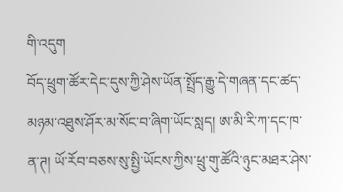གི་འདུག
བོད་ཕྲུག་ཚོར་དེང་དུས་ཀྱི་ཤེས་ཡོན་སྤྲོད་རྒྱུ་དེ་གཞན་དང་ཚད་མཉམ་འཐུས་ཤོར་མ་སོང་བ་ཞིག་ཡོང་སླད། ཨ་མི་རི་ཀ་དང་ཁ་ན་ཊ། ཡོ་རོབ་བཅས་སུ་སྤྱི་ཡོངས་ཀྱིས་ཕྲུ་གུ་ཚོའི་ཉུང་མཐར་ཤེས་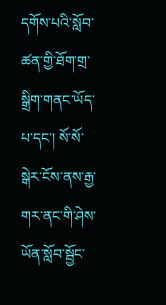དགོས་པའི་སློབ་ཚན་གྱི་ཐོག་གྲ་སྒྲིག་གནང་ཡོད་པ་དང་། སོ་སོ་སྒེར་ངོས་ནས་རྒྱ་གར་ནང་གི་ཤེས་ཡོན་སློབ་སྦྱོང་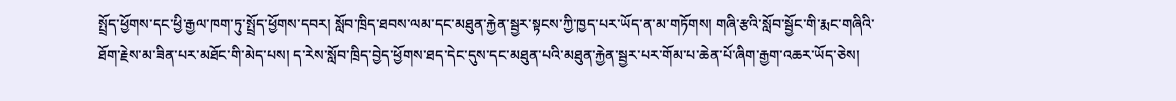སྤྲོད་ཕྱོགས་དང་ཕྱི་རྒྱལ་ཁག་ཏུ་སྤྲོད་ཕྱོགས་དབར། སློབ་ཁྲིད་ཐབས་ལམ་དང་མཐུན་རྐྱེན་སྦྱར་སྟངས་ཀྱི་ཁྱད་པར་ཡོད་ན་མ་གཏོགས། གཞི་རྩའི་སློབ་སྦྱོང་གི་རྨང་གཞིའི་ཐོག་རྗེས་མ་ཟིན་པར་མཐོང་གི་མེད་པས། ད་རེས་སློབ་ཁྲིད་བྱེད་ཕྱོགས་ཐད་དེང་དུས་དང་མཐུན་པའི་མཐུན་རྐྱེན་སྦྱར་པར་གོམ་པ་ཆེན་པོ་ཞིག་རྒྱག་འཆར་ཡོད་ཅེས།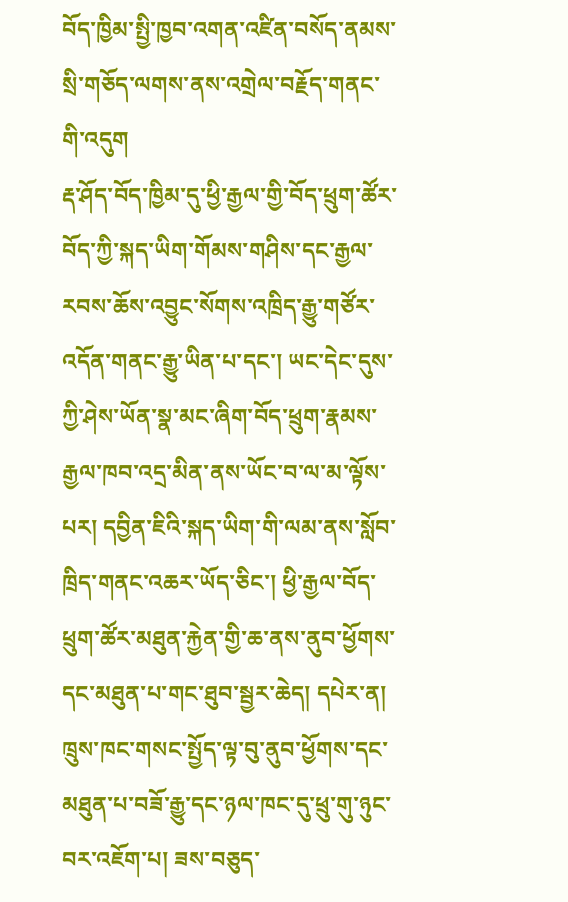བོད་ཁྱིམ་སྤྱི་ཁྱབ་འགན་འཛིན་བསོད་ནམས་སྲི་གཅོད་ལགས་ནས་འགྲེལ་བརྗོད་གནང་གི་འདུག
རྡ་ཤོད་བོད་ཁྱིམ་དུ་ཕྱི་རྒྱལ་གྱི་བོད་ཕྲུག་ཚོར་བོད་ཀྱི་སྐད་ཡིག་གོམས་གཤིས་དང་རྒྱལ་རབས་ཆོས་འབྱུང་སོགས་འཁྲིད་རྒྱུ་གཙོར་འདོན་གནང་རྒྱུ་ཡིན་པ་དང་། ཡང་དེང་དུས་ཀྱི་ཤེས་ཡོན་སྣ་མང་ཞིག་བོད་ཕྲུག་རྣམས་རྒྱལ་ཁབ་འདྲ་མིན་ནས་ཡོང་བ་ལ་མ་ལྟོས་པར། དབྱིན་ཇིའི་སྐད་ཡིག་གི་ལམ་ནས་སློབ་ཁྲིད་གནང་འཆར་ཡོད་ཅིང་། ཕྱི་རྒྱལ་བོད་ཕྲུག་ཚོར་མཐུན་རྐྱེན་གྱི་ཆ་ནས་ནུབ་ཕྱོགས་དང་མཐུན་པ་གང་ཐུབ་སྦྱར་ཆེད། དཔེར་ན། ཁྲུས་ཁང་གསང་སྤྱོད་ལྟ་བུ་ནུབ་ཕྱོགས་དང་མཐུན་པ་བཟོ་རྒྱུ་དང་ཉལ་ཁང་དུ་ཕྲུ་གུ་ཉུང་བར་འཇོག་པ། ཟས་བཅུད་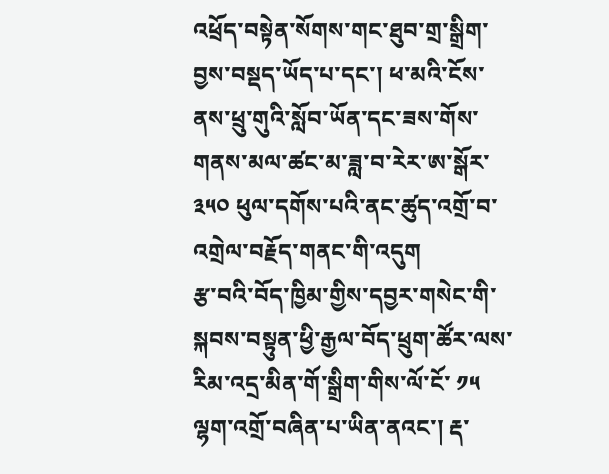འཕྲོད་བསྟེན་སོགས་གང་ཐུབ་གྲ་སྒྲིག་བྱས་བསྡད་ཡོད་པ་དང་། ཕ་མའི་ངོས་ནས་ཕྲུ་གུའི་སློབ་ཡོན་དང་ཟས་གོས་གནས་མལ་ཚང་མ་ཟླ་བ་རེར་ཨ་སྒོར་ ༣༥༠ ཕུལ་དགོས་པའི་ནང་ཚུད་འགྲོ་བ་འགྲེལ་བརྗོད་གནང་གི་འདུག
རྩ་བའི་བོད་ཁྱིམ་གྱིས་དབྱར་གསེང་གི་སྐབས་བསྟུན་ཕྱི་རྒྱལ་བོད་ཕྲུག་ཚོར་ལས་རིམ་འདྲ་མིན་གོ་སྒྲིག་གིས་ལོ་ངོ་ ༡༥ ལྷག་འགྲོ་བཞིན་པ་ཡིན་ནའང་། རྡ་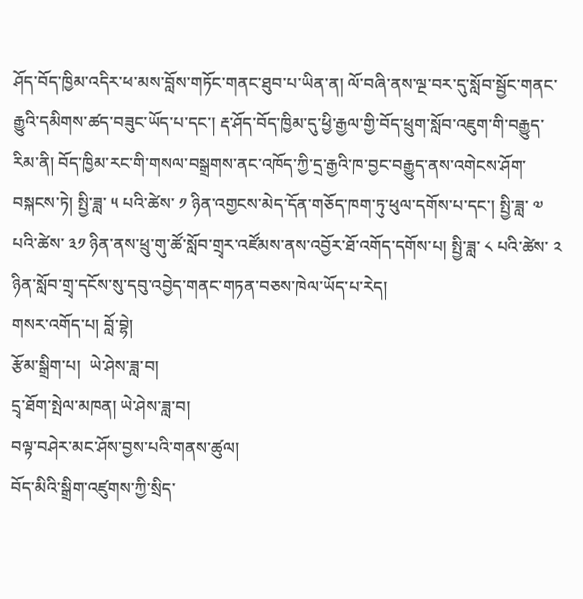ཤོད་བོད་ཁྱིམ་འདིར་ཕ་མས་བློས་གཏོང་གནང་ཐུབ་པ་ཡིན་ན། ལོ་བཞི་ནས་ལྔ་བར་དུ་སློབ་སྦྱོང་གནང་རྒྱུའི་དམིགས་ཚད་བཟུང་ཡོད་པ་དང་། རྡ་ཤོད་བོད་ཁྱིམ་དུ་ཕྱི་རྒྱལ་གྱི་བོད་ཕྲུག་སློབ་འཇུག་གི་བརྒྱུད་རིམ་ནི། བོད་ཁྱིམ་རང་གི་གསལ་བསྒྲགས་ནང་འཁོད་ཀྱི་དྲ་རྒྱའི་ཁ་བྱང་བརྒྱུད་ནས་འགེངས་ཤོག་བསྐངས་ཏེ། སྤྱི་ཟླ་ ༥ པའི་ཚེས་ ༡ ཉིན་འགྱངས་མེད་དོན་གཅོད་ཁག་ཏུ་ཕུལ་དགོས་པ་དང་། སྤྱི་ཟླ་ ༧ པའི་ཚེས་ ༣༡ ཉིན་ནས་ཕྲུ་གུ་ཚོ་སློབ་གྲྭར་འཛོམས་ནས་འབྱོར་ཐོ་འགོད་དགོས་པ། སྤྱི་ཟླ་ ༨ པའི་ཚེས་ ༢ ཉིན་སློབ་གྲྭ་དངོས་སུ་དབུ་འབྱེད་གནང་གཏན་བཅས་ཁེལ་ཡོད་པ་རེད།
གསར་འགོད་པ། བློ་བྷེ།
རྩོམ་སྒྲིག་པ།  ཡེ་ཤེས་ཟླ་བ།
དྲྭ་ཐོག་སྤེལ་མཁན། ཡེ་ཤེས་ཟླ་བ།
བལྟ་བཤེར་མང་ཤོས་བྱས་པའི་གནས་ཚུལ།
བོད་མིའི་སྒྲིག་འཛུགས་ཀྱི་སྲིད་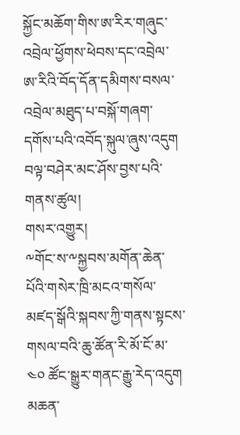སྐྱོང་མཆོག་གིས་ཨ་རིར་གཞུང་འབྲེལ་ཕྱོགས་ཕེབས་དང་འབྲེལ་ཨ་རིའི་བོད་དོན་དམིགས་བསལ་འབྲེལ་མཐུད་པ་བསྐོ་གཞག་དགོས་པའི་འབོད་སྐུལ་ཞུས་འདུག
བལྟ་བཤེར་མང་ཤོས་བྱས་པའི་གནས་ཚུལ།
གསར་འགྱུར།
༸གོང་ས་༸སྐྱབས་མགོན་ཆེན་པོའི་གསེར་ཁྲི་མངའ་གསོལ་མཛད་སྒོའི་སྐབས་ཀྱི་གནས་སྟངས་གསལ་བའི་ཆུ་ཚོན་རི་མོ་ངོ་མ་ ༤༠ ཚོང་སྒྱུར་གནང་རྒྱུ་རེད་འདུག
མཆན་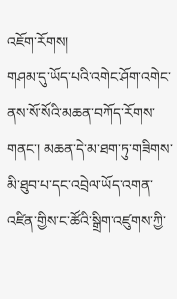འཇོག་རོགས།
གཤམ་དུ་ཡོད་པའི་འགེང་ཤོག་འགེང་ནས་སོ་སོའི་མཆན་བཀོད་རོགས་གནང་། མཆན་དེ་མ་ཐག་ཏུ་གཟིགས་མི་ཐུབ་པ་དང་འབྲེལ་ཡོད་འགན་འཛིན་གྱིས་ང་ཚོའི་སྒྲིག་འཛུགས་ཀྱི་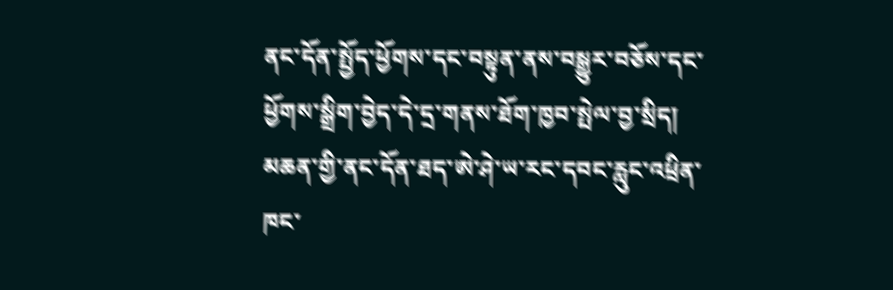ནང་དོན་སྤྱོད་ཕྱོགས་དང་བསྟུན་ནས་བསྒྱུར་བཅོས་དང་ཕྱོགས་སྒྲིག་བྱེད་དེ་དྲ་གནས་ཐོག་ཁྱབ་སྤེལ་བྱ་སྲིད། མཆན་གྱི་ནང་དོན་ཐད་ཨེ་ཤེ་ཡ་རང་དབང་རླུང་འཕྲིན་ཁང་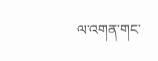ལ་འགན་གང་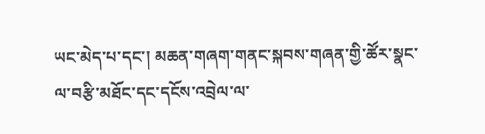ཡང་མེད་པ་དང་། མཆན་གཞག་གནང་སྐབས་གཞན་གྱི་ཚོར་སྣང་ལ་བརྩི་མཐོང་དང་དངོས་འབྲེལ་ལ་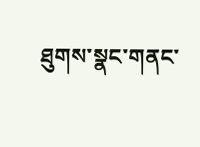ཐུགས་སྣང་གནང་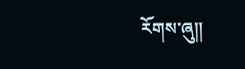རོགས་ཞུ༎